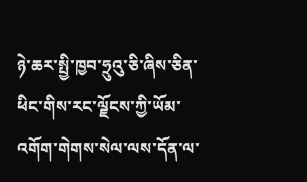ཉེ་ཆར་སྤྱི་ཁྱབ་ཧྲུའུ་ཅི་ཞིས་ཅིན་ཕིང་གིས་རང་ལྗོངས་ཀྱི་ཡོམ་འགོག་གེགས་སེལ་ལས་དོན་ལ་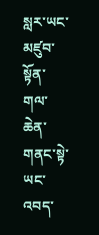སླར་ཡང་མཛུབ་སྟོན་གལ་ཆེན་གནང་སྟེ་ཡང་འབད་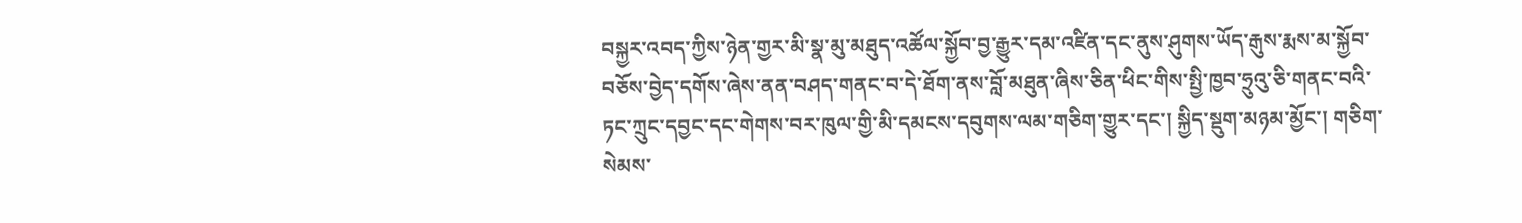བསྐྱར་འབད་ཀྱིས་ཉེན་གྱར་མི་སྣ་མུ་མཐུད་འཚོལ་སྐྱོབ་བྱ་རྒྱུར་དམ་འཛིན་དང་ནུས་ཤུགས་ཡོད་རྒུས་རྨས་མ་སྐྱོབ་བཅོས་བྱེད་དགོས་ཞེས་ནན་བཤད་གནང་བ་དེ་ཐོག་ནས་བློ་མཐུན་ཞིས་ཅིན་ཕིང་གིས་སྤྱི་ཁྱབ་ཧྲུའུ་ཅི་གནང་བའི་ཏང་ཀྲུང་དབྱང་དང་གེགས་བར་ཁུལ་གྱི་མི་དམངས་དབུགས་ལམ་གཅིག་གྱུར་དང་། སྐྱིད་སྡུག་མཉམ་མྱོང་། གཅིག་སེམས་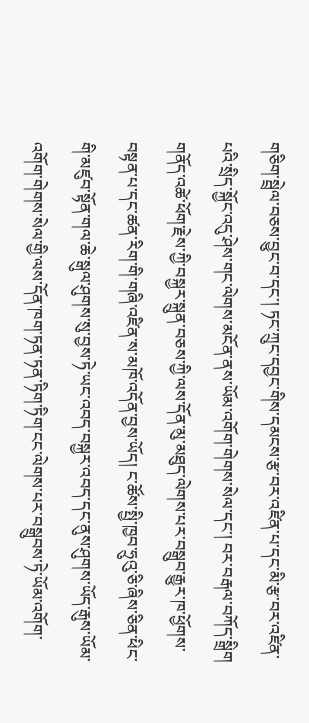གཅིག་སྦྲེལ་བཅས་བྱུང་བ་དང་། ཏང་ཀྲུང་དབྱང་གིས་དམངས་རྩ་བར་འཛིན་པ་དང་མི་རྩ་བར་འཛིན་པའི་སྲིད་སྐྱོང་འདུ་ཤེས་གང་ལེགས་མངོན་ནས་ཡོམ་འགོག་གེགས་སེལ་དང་། བར་བརྒལ་བཀོད་སྒྲིག གནོད་འཚེ་ཕོག་རྗེས་ཀྱི་བསྐྱར་སྐྲུན་བཅས་ཀྱི་ལས་དོན་མུ་མཐུད་ལེགས་པར་བསྒྲུབ་རྒྱུར་ཁ་ཕྱོགས་བསྟན་པ་དང་ཚན་རིག་གི་གཞི་འཛིན་ས་མཁོ་འདོན་བྱས་ཡོད། ང་ཚོས་སྤྱི་ཁྱབ་ཧྲུའུ་ཅི་ཞིས་ཅིན་ཕིང་གི་མཛུབ་སྟོན་གལ་ཆེ་སྒུལ་ཤུགས་སུ་བྱས་ཏེ་ཡང་འབད་བསྐྱར་འབད་དང་ནུས་ཤུགས་ཡོད་རྒུས་ཡོམ་འགོག་གེགས་སེལ་གྱི་ལས་དོན་ཁག་ཏན་ཏན་ཏིག་ཏིག་ངང་ལེགས་པར་བསྒྲུབས་ཏེ་ཡོམ་འགོག་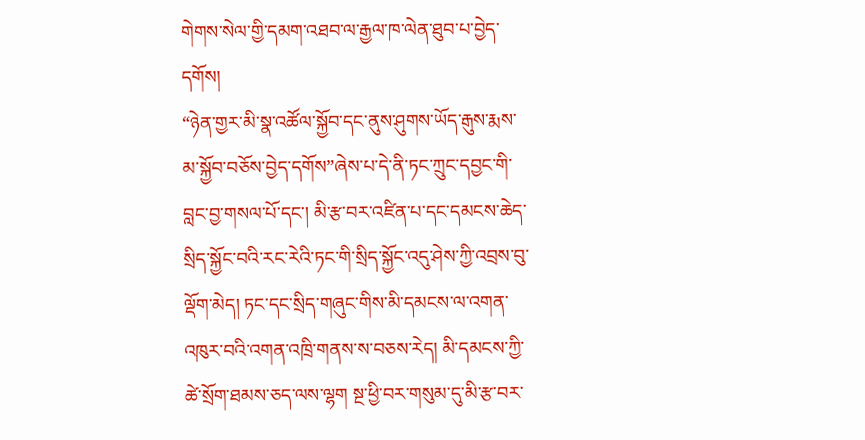གེགས་སེལ་གྱི་དམག་འཐབ་ལ་རྒྱལ་ཁ་ལེན་ཐུབ་པ་བྱེད་དགོས།
“ཉེན་གྱར་མི་སྣ་འཚོལ་སྐྱོབ་དང་ནུས་ཤུགས་ཡོད་རྒུས་རྨས་མ་སྐྱོབ་བཅོས་བྱེད་དགོས”ཞེས་པ་དེ་ནི་ཏང་ཀྲུང་དབྱང་གི་བླང་བྱ་གསལ་པོ་དང་། མི་རྩ་བར་འཛིན་པ་དང་དམངས་ཆེད་སྲིད་སྐྱོང་བའི་རང་རེའི་ཏང་གི་སྲིད་སྐྱོང་འདུ་ཤེས་ཀྱི་འབྲས་བུ་ལྡོག་མེད། ཏང་དང་སྲིད་གཞུང་གིས་མི་དམངས་ལ་འགན་འཁུར་བའི་འགན་འཁྲི་གནས་ས་བཅས་རེད། མི་དམངས་ཀྱི་ཚེ་སྲོག་ཐམས་ཅད་ལས་ལྷག སྔ་ཕྱི་བར་གསུམ་དུ་མི་རྩ་བར་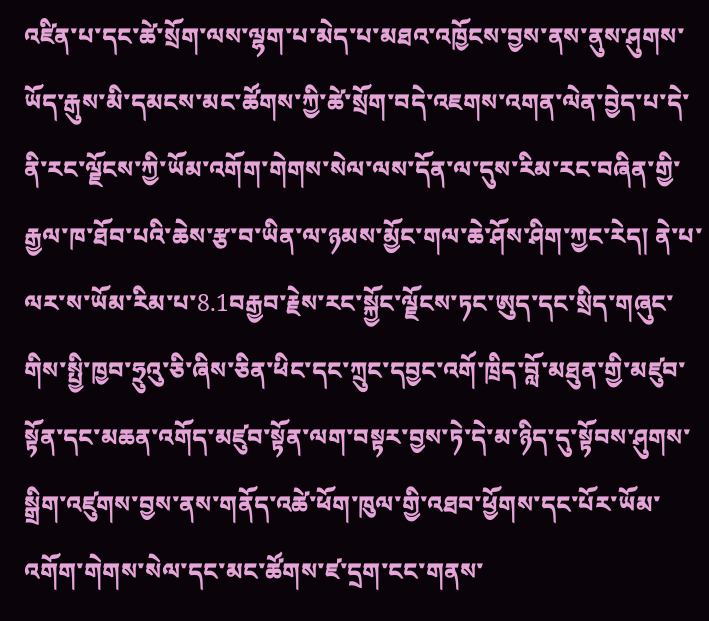འཛིན་པ་དང་ཚེ་སྲོག་ལས་ལྷག་པ་མེད་པ་མཐའ་འཁྱོངས་བྱས་ནས་ནུས་ཤུགས་ཡོད་རྒུས་མི་དམངས་མང་ཚོགས་ཀྱི་ཚེ་སྲོག་བདེ་འཇགས་འགན་ལེན་བྱེད་པ་དེ་ནི་རང་ལྗོངས་ཀྱི་ཡོམ་འགོག་གེགས་སེལ་ལས་དོན་ལ་དུས་རིམ་རང་བཞིན་གྱི་རྒྱལ་ཁ་ཐོབ་པའི་ཆེས་རྩ་བ་ཡིན་ལ་ཉམས་མྱོང་གལ་ཆེ་ཤོས་ཤིག་ཀྱང་རེད། ནེ་པ་ལར་ས་ཡོམ་རིམ་པ་8.1བརྒྱབ་རྗེས་རང་སྐྱོང་ལྗོངས་ཏང་ཨུད་དང་སྲིད་གཞུང་གིས་སྤྱི་ཁྱབ་ཧྲུའུ་ཅི་ཞིས་ཅིན་ཕིང་དང་ཀྲུང་དབྱང་འགོ་ཁྲིད་བློ་མཐུན་གྱི་མཛུབ་སྟོན་དང་མཆན་འགོད་མཛུབ་སྟོན་ལག་བསྟར་བྱས་ཏེ་དེ་མ་ཉིད་དུ་སྟོབས་ཤུགས་སྒྲིག་འཛུགས་བྱས་ནས་གནོད་འཚེ་ཕོག་ཁུལ་གྱི་འཐབ་ཕྱོགས་དང་པོར་ཡོམ་འགོག་གེགས་སེལ་དང་མང་ཚོགས་ཛ་དྲག་ངང་གནས་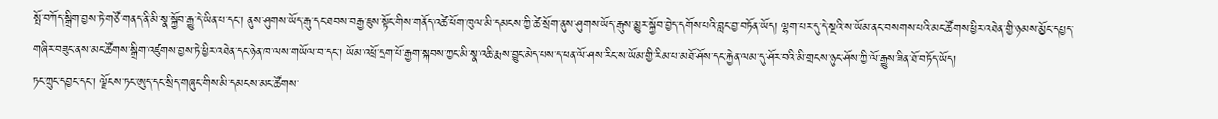སྤོ་བཀོད་སྒྲིག་བྱས་ཏེ་གཙོ་གནད་ནི་མི་སྣ་སྐྱོབ་རྒྱུ་དེ་ཡིན་པ་དང་། ནུས་ཤུགས་ཡོད་རྒུ་དང་ཐབས་བརྒྱ་ཇུས་སྟོང་གིས་གནོད་འཚེ་ཕོག་ཁུལ་མི་དམངས་ཀྱི་ཚེ་སྲོག་ནུས་ཤུགས་ཡོད་རྒུས་མྱུར་སྐྱོབ་བྱེད་དགོས་པའི་བླང་བྱ་བཏོན་ཡོད། ལྷག་པར་དུ་དེ་སྔའི་ས་ཡོམ་ནང་བསགས་པའི་མང་ཚོགས་ཕྱིར་འཐེན་གྱི་ཉམས་མྱོང་དཔྱད་གཞིར་བཟུང་ནས་མང་ཚོགས་སྒྲིག་འཛུགས་བྱས་ཏེ་ཕྱིར་འཐེན་དང་ཉེན་ཁ་ལས་གཡོལ་བ་དང་། ཡོམ་འཕྲོ་དྲག་པོ་རྒྱག་སྐབས་ཀྱང་མི་སྣ་འཆི་རྨས་བྱུང་མེད་པས་ད་ཕན་ལོ་ཤས་རིང་ས་ཡོམ་གྱི་རིམ་པ་མཐོ་ཤོས་དང་རྐྱེན་ལམ་དུ་ཤོར་བའི་མི་གྲངས་ཉུང་ཤོས་ཀྱི་ལོ་རྒྱུས་ཟིན་ཐོ་བཏོད་ཡོད།
ཏང་ཀྲུང་དབྱང་དང་། ལྗོངས་ཏང་ཨུད་དང་སྲིད་གཞུང་གིས་མི་དམངས་མང་ཚོགས་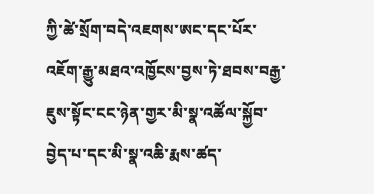ཀྱི་ཚེ་སྲོག་བདེ་འཇགས་ཨང་དང་པོར་འཇོག་རྒྱུ་མཐའ་འཁྱོངས་བྱས་ཏེ་ཐབས་བརྒྱ་ཇུས་སྟོང་ངང་ཉེན་གྱར་མི་སྣ་འཚོལ་སྐྱོབ་བྱེད་པ་དང་མི་སྣ་འཆི་རྨས་ཚད་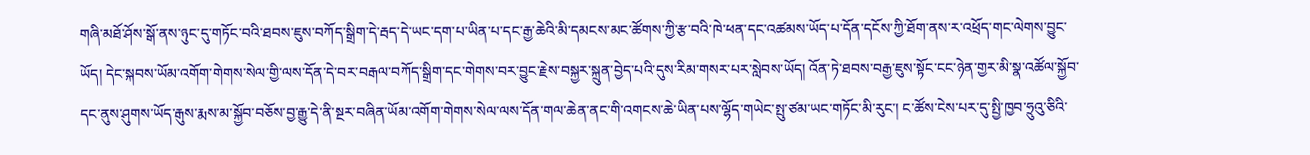གཞི་མཐོ་ཤོས་སྒོ་ནས་ཉུང་དུ་གཏོང་བའི་ཐབས་ཇུས་བཀོད་སྒྲིག་དེ་རྦད་དེ་ཡང་དག་པ་ཡིན་པ་དང་རྒྱ་ཆེའི་མི་དམངས་མང་ཚོགས་ཀྱི་རྩ་བའི་ཁེ་ཕན་དང་འཚམས་ཡོད་པ་དོན་དངོས་ཀྱི་ཐོག་ནས་ར་འཕྲོད་གང་ལེགས་བྱུང་ཡོད། དེང་སྐབས་ཡོམ་འགོག་གེགས་སེལ་གྱི་ལས་དོན་དེ་བར་བརྒལ་བཀོད་སྒྲིག་དང་གེགས་བར་བྱུང་རྗེས་བསྐྱར་སྐྲུན་བྱེད་པའི་དུས་རིམ་གསར་པར་སླེབས་ཡོད། འོན་ཏེ་ཐབས་བརྒྱ་ཇུས་སྟོང་ངང་ཉེན་གྱར་མི་སྣ་འཚོལ་སྐྱོབ་དང་ནུས་ཤུགས་ཡོད་རྒུས་རྨས་མ་སྐྱོབ་བཅོས་བྱ་རྒྱུ་དེ་ནི་སྔར་བཞིན་ཡོམ་འགོག་གེགས་སེལ་ལས་དོན་གལ་ཆེན་ནང་གི་འགངས་ཆེ་ཡིན་པས་ལྷོད་གཡེང་སྤུ་ཙམ་ཡང་གཏོང་མི་རུང་། ང་ཚོས་ངེས་པར་དུ་སྤྱི་ཁྱབ་ཧྲུའུ་ཅིའི་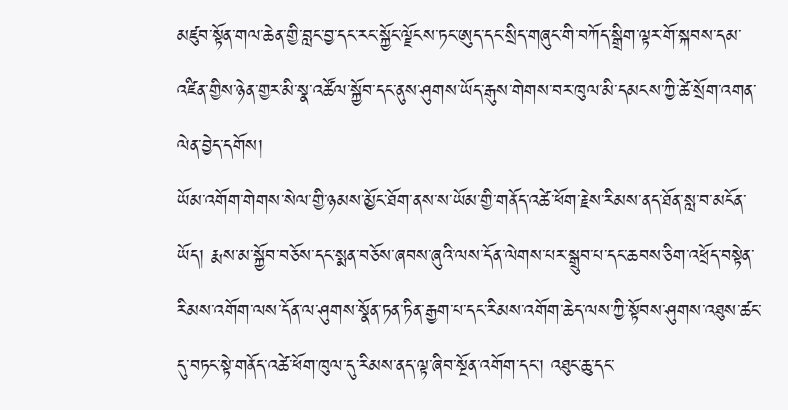མཛུབ་སྟོན་གལ་ཆེན་གྱི་བླང་བྱ་དང་རང་སྐྱོང་ལྗོངས་ཏང་ཨུད་དང་སྲིད་གཞུང་གི་བཀོད་སྒྲིག་ལྟར་གོ་སྐབས་དམ་འཛིན་གྱིས་ཉེན་གྱར་མི་སྣ་འཚོལ་སྐྱོབ་དང་ནུས་ཤུགས་ཡོད་རྒུས་གེགས་བར་ཁུལ་མི་དམངས་ཀྱི་ཚེ་སྲོག་འགན་ལེན་བྱེད་དགོས།
ཡོམ་འགོག་གེགས་སེལ་གྱི་ཉམས་མྱོང་ཐོག་ནས་ས་ཡོམ་གྱི་གནོད་འཚེ་ཕོག་རྗེས་རིམས་ནད་ཐོན་སླ་བ་མངོན་ཡོད། རྨས་མ་སྐྱོབ་བཅོས་དང་སྨན་བཅོས་ཞབས་ཞུའི་ལས་དོན་ལེགས་པར་སྒྲུབ་པ་དང་ཆབས་ཅིག་འཕྲོད་བསྟེན་རིམས་འགོག་ལས་དོན་ལ་ཤུགས་སྣོན་ཏན་ཏིན་རྒྱག་པ་དང་རིམས་འགོག་ཆེད་ལས་ཀྱི་སྟོབས་ཤུགས་འཐུས་ཚང་དུ་བཏང་སྟེ་གནོད་འཚེ་ཕོག་ཁུལ་དུ་རིམས་ནད་ལྟ་ཞིབ་སྔོན་འགོག་དང་། འཐུང་ཆུ་དང་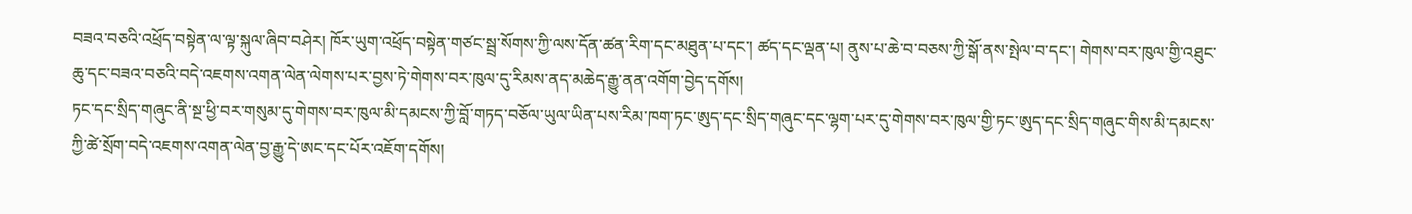བཟའ་བཅའི་འཕྲོད་བསྟེན་ལ་ལྟ་སྐུལ་ཞིབ་བཤེར། ཁོར་ཡུག་འཕྲོད་བསྟེན་གཙང་སྦྲ་སོགས་ཀྱི་ལས་དོན་ཚན་རིག་དང་མཐུན་པ་དང་། ཚད་དང་ལྡན་པ། ནུས་པ་ཆེ་བ་བཅས་ཀྱི་སྒོ་ནས་སྤེལ་བ་དང་། གེགས་བར་ཁུལ་གྱི་འཐུང་ཆུ་དང་བཟའ་བཅའི་བདེ་འཇགས་འགན་ལེན་ལེགས་པར་བྱས་ཏེ་གེགས་བར་ཁུལ་དུ་རིམས་ནད་མཆེད་རྒྱུ་ནན་འགོག་བྱེད་དགོས།
ཏང་དང་སྲིད་གཞུང་ནི་སྔ་ཕྱི་བར་གསུམ་དུ་གེགས་བར་ཁུལ་མི་དམངས་ཀྱི་བློ་གཏད་བཅོལ་ཡུལ་ཡིན་པས་རིམ་ཁག་ཏང་ཨུད་དང་སྲིད་གཞུང་དང་ལྷག་པར་དུ་གེགས་བར་ཁུལ་གྱི་ཏང་ཨུད་དང་སྲིད་གཞུང་གིས་མི་དམངས་ཀྱི་ཚེ་སྲོག་བདེ་འཇགས་འགན་ལེན་བྱ་རྒྱུ་དེ་ཨང་དང་པོར་འཇོག་དགོས།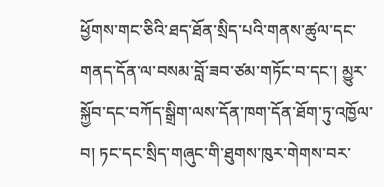ཕྱོགས་གང་ཅིའི་ཐད་ཐོན་སྲིད་པའི་གནས་ཚུལ་དང་གནད་དོན་ལ་བསམ་བློ་ཟབ་ཙམ་གཏོང་བ་དང་། མྱུར་སྐྱོབ་དང་བཀོད་སྒྲིག་ལས་དོན་ཁག་དོན་ཐོག་ཏུ་འཁྱོལ་བ། ཏང་དང་སྲིད་གཞུང་གི་ཐུགས་ཁུར་གེགས་བར་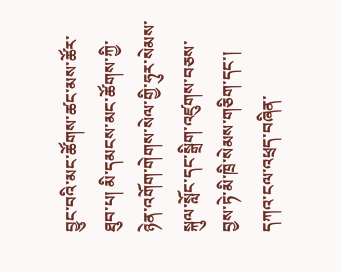བྱུང་བའི་མང་ཚོགས་ཚང་མས་ཚོར་ཐུབ་པ། མི་དམངས་མང་ཚོགས་ཀྱི་ཉེན་འགོག་གེགས་སེལ་གྱི་ཧུར་སེམས་སྐུལ་སློང་དང་སྒྲིག་འཛུགས་བཅས་བྱས་ཏེ་མི་ཁྲི་སེམས་གཅིག་དང་། དཀའ་ངལ་འཕྲད་བཞིན་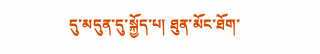དུ་མདུན་དུ་སྐྱོད་པ། ཐུན་མོང་ཐོག་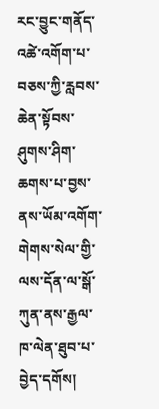རང་བྱུང་གནོད་འཚེ་འགོག་པ་བཅས་ཀྱི་རླབས་ཆེན་སྟོབས་ཤུགས་ཤིག་ཆགས་པ་བྱས་ནས་ཡོམ་འགོག་གེགས་སེལ་གྱི་ལས་དོན་ལ་སྒོ་ཀུན་ནས་རྒྱལ་ཁ་ལེན་ཐུབ་པ་བྱེད་དགོས།